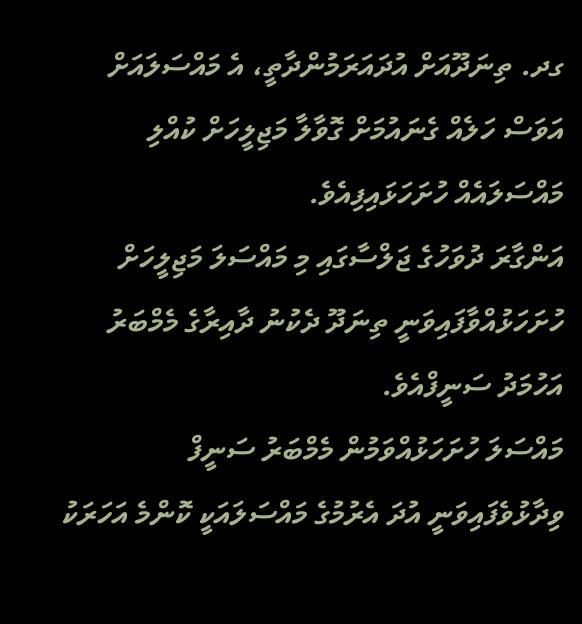ގދ. ތިނަދޫއަށް އުދައަރަމުންދާތީ، އެ މައްސަލައަށް އަވަސް ހަލެއް ގެނައުމަށް ގޮވާލާ މަޖިލީހަށް ކުއްލި މައްސަލައެއް ހުށަހަޅައިފިއެވެ.
އަންގާރަ ދުވަހުގެ ޖަލްސާގައި މި މައްސަލަ މަޖިލީހަށް ހުށަހަޅުއްވާފައިވަނީ ތިނަދޫ ދެކުނު ދާއިރާގެ މެމްބަރު އަހުމަދު ސަނީފްއެވެ.
މައްސަލަ ހުށަހަޅުއްވަމުން މެމްބަރު ސަނީފް ވިދާޅުވެފައިވަނީ އުދަ އެރުމުގެ މައްސަލައަކީ ކޮންމެ އަހަރަކު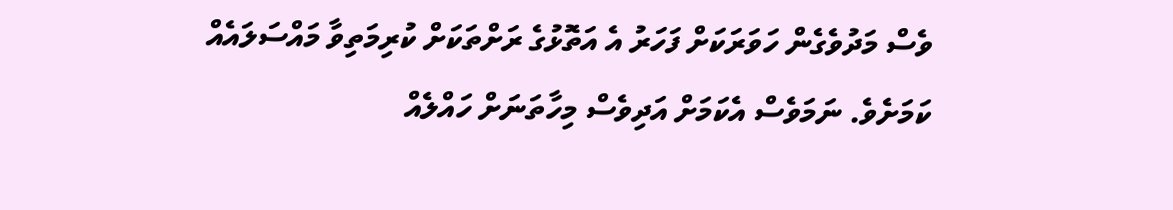ވެސް މަދުވެގެން ހަވަރަކަށް ފަހަރު އެ އަތޮޅުގެ ރަށްތަކަށް ކުރިމަތިވާ މައްސަލައެއް ކަމަށެވެ. ނަމަވެސް އެކަމަށް އަދިވެސް މިހާތަނަށް ހައްލެއް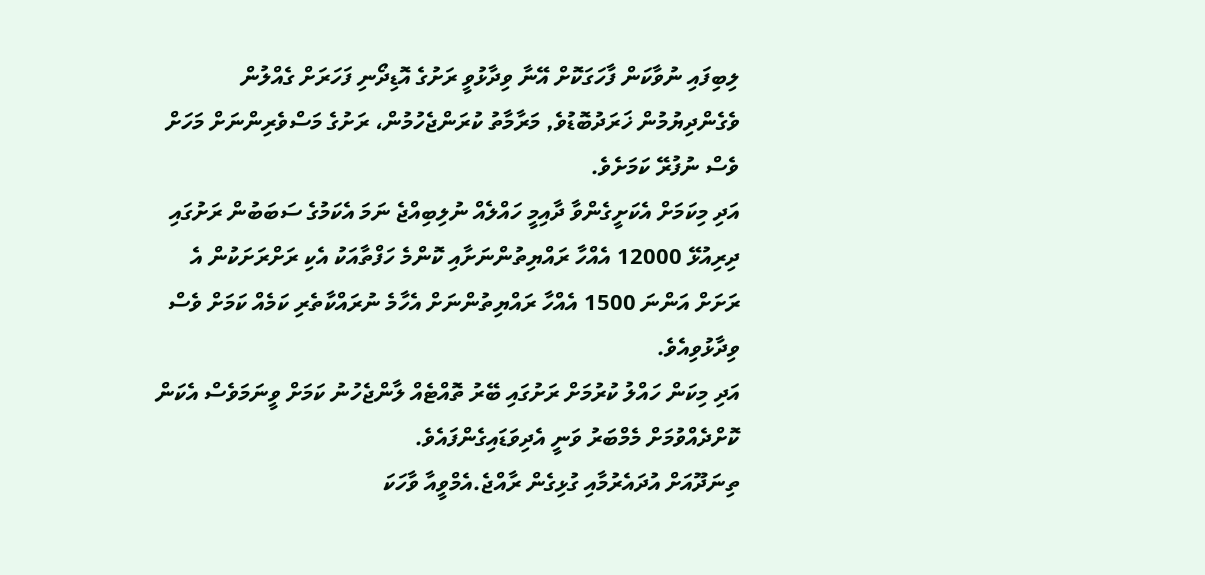ލިބިފައި ނުވާކަން ފާހަގަކޮށް އޭނާ ވިދާޅުވީ ރަށުގެ އޮޑިދޯނި ފަހަރަށް ގެއްލުން ވެގެންދިޔުމުން ޚަރަދުބޮޑުވެ, މަރާމާތު ކުރަންޖެހުމުން، ރަށުގެ މަސްވެރިންނަށް މަހަށް ވެސް ނުފުރޭ ކަމަށެވެ.
އަދި މިކަމަށް އެކަށީގެންވާ ދާއިމީ ހައްލެއް ނުލިބިއްޖެ ނަމަ އެކަމުގެ ސަބަބުން ރަށުގައި ދިރިއުޅޭ 12000 އެއްހާ ރައްޔިތުންނަށާއި ކޮންމެ ހަފްތާއަކު އެކި ރަށްރަށަކުން އެ ރަށަށް އަންނަ 1500 އެއްހާ ރައްޔިތުންނަށް އެހާމެ ނުރައްކާތެރި ކަމެއް ކަމަށް ވެސް ވިދާޅުވިއެވެ.
އަދި މިކަން ހައްލު ކުރުމަށް ރަށުގައި ބޭރު ތޮއްޓެއް ލާންޖެހުނު ކަމަށް ވީނަމަވެސް އެކަން ކޮށްދެއްވުމަށް މެމްބަރު ވަނީ އެދިވަޑައިގެންފައެވެ.
ތިނަދޫއަށް އުދައެރުމާއި ގުޅިގެން ރާއްޖެ.އެމްވީއާ ވާހަކަ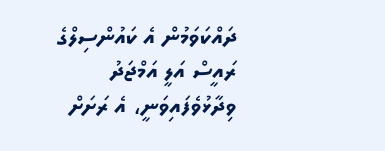ދައްކަވަމުން އެ ކައުންސިލްގެ ރައީސް އަލީ އަމްޖަދު ވިދާޅުވެފައިވަނީ، އެ ރަށަށް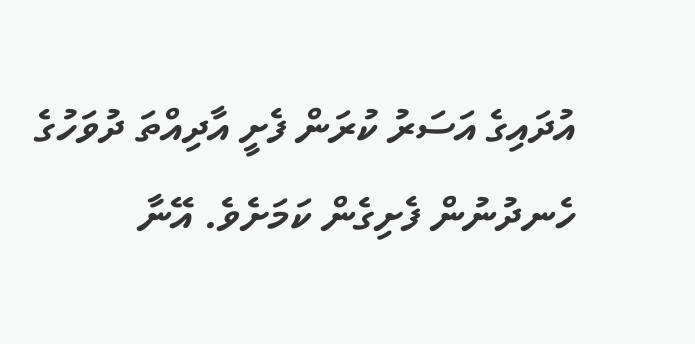އުދައިގެ އަސަރު ކުރަން ފެށީ އާދިއްތަ ދުވަހުގެ ހެނދުނުން ފެށިގެން ކަމަށެވެ. އޭނާ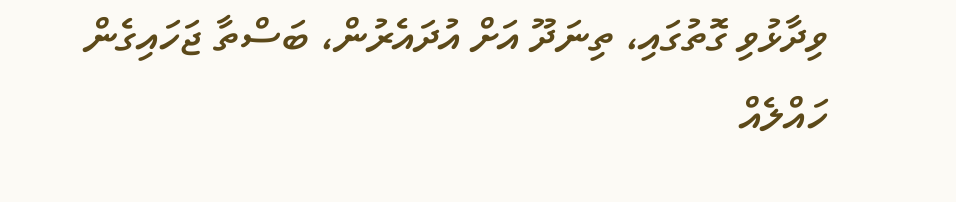ވިދާޅުވި ގޮތުގައި، ތިނަދޫ އަށް އުދައެރުން، ބަސްތާ ޖަހައިގެން ހައްލެއް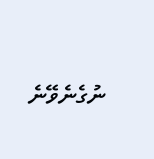ނުގެނެވޭނެ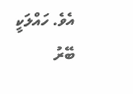އެވެ. ހައްލަކީ ބޭރު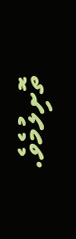ތޮށިލުމެވެ.